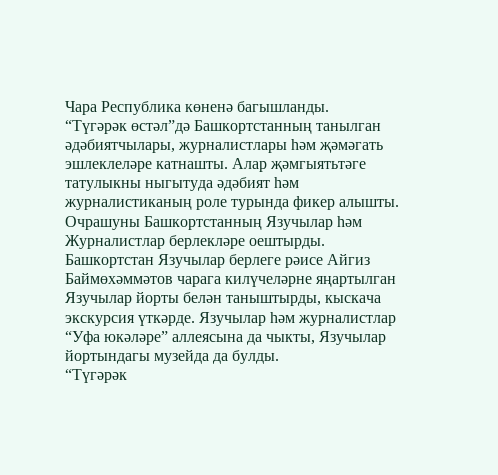Чара Республика көненә багышланды.
“Түгәрәк өстәл”дә Башкортстанның танылган әдәбиятчылары, журналистлары һәм җәмәгать эшлеклеләре катнашты. Алар җәмгыятьтәге татулыкны ныгытуда әдәбият һәм журналистиканың роле турында фикер алышты. Очрашуны Башкортстанның Язучылар һәм Журналистлар берлекләре оештырды.
Башкортстан Язучылар берлеге рәисе Айгиз Баймөхәммәтов чарага килүчеләрне яңартылган Язучылар йорты белән таныштырды, кыскача экскурсия үткәрде. Язучылар һәм журналистлар “Уфа юкәләре” аллеясына да чыкты, Язучылар йортындагы музейда да булды.
“Түгәрәк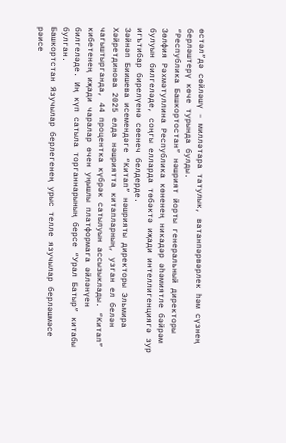өстәл”дә сөйләшү – милләтара татулык, ватанпәрвәрлек һәм сүзнең берләштерү көче турында булды.
“Республика Башкортостан” нәшрият йорты генеральный директоры Зөлфия Рәхмәтуллина Республика көненең никадәр әһәмиятле бәйрәм булуын билгеләде, соңгы елларда төбәктә иҗади интеллигенциягә зур игътибар бирелүенә сөенеч белдерде.
Зәйнәп Биишева исемендәге “Китап” нәшрияты директоры Эльмира Хәйретдинова 2025 елда нәшриятта китапларның, узган ел белән чагыштырганда, 44 процентка күбрәк сатылуын ассызыклады. “Китап” кибетенең иҗади чаралар өчен уңышлы платформага әйләнүен билгеләде. Иң күп сатыла торганнарының берсе “Урал Батыр” китабы булган.
Башкортстан Язучылар берлегенең урыс телле язучылар берләшмәсе рәисе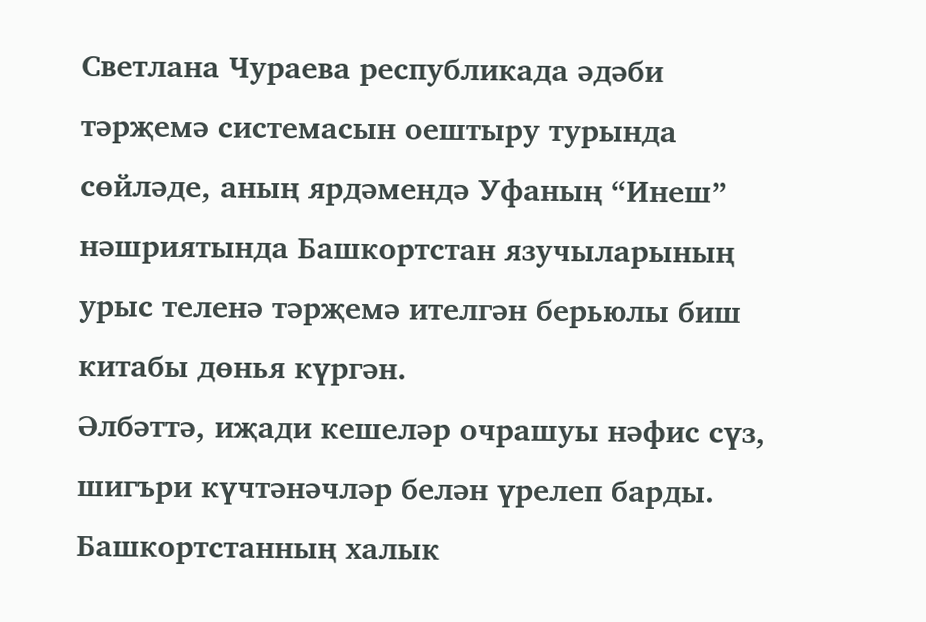Светлана Чураева республикада әдәби тәрҗемә системасын оештыру турында сөйләде, аның ярдәмендә Уфаның “Инеш” нәшриятында Башкортстан язучыларының урыс теленә тәрҗемә ителгән берьюлы биш китабы дөнья күргән.
Әлбәттә, иҗади кешеләр очрашуы нәфис сүз, шигъри күчтәнәчләр белән үрелеп барды. Башкортстанның халык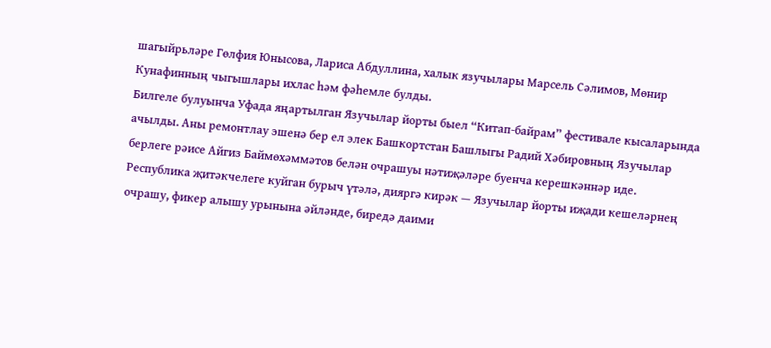шагыйрьләре Гөлфия Юнысова, Лариса Абдуллина, халык язучылары Марсель Сәлимов, Мөнир Кунафинның чыгышлары ихлас һәм фәһемле булды.
Билгеле булуынча Уфада яңартылган Язучылар йорты быел “Китап-байрам” фестивале кысаларында ачылды. Аны ремонтлау эшенә бер ел элек Башкортстан Башлыгы Радий Хәбировның Язучылар берлеге рәисе Айгиз Баймөхәммәтов белән очрашуы нәтиҗәләре буенча керешкәннәр иде. Республика җитәкчелеге куйган бурыч үтәлә, дияргә кирәк — Язучылар йорты иҗади кешеләрнең очрашу, фикер алышу урынына әйләнде, биредә даими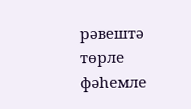рәвештә төрле фәһемле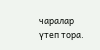чаралар үтеп тора.